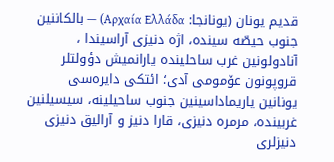قدیم یونان (یونانجا: Αρχαία Ελλάδα) — بالکاننین جنوب حیصّه ‌سینده، اژه دنیزی آراسیندا ، آنادولونین غرب ساحلینده یارانمیش دؤولتلر قروپونون عۆمومی آدی؛ ائتکی دایره‌سی یونانین یاریماداسینین جنوب ساحیلینه، سیسیلنین غربینده، مرمره دنیزی، قارا دنیز و آرالیق دنیزی دنیزلری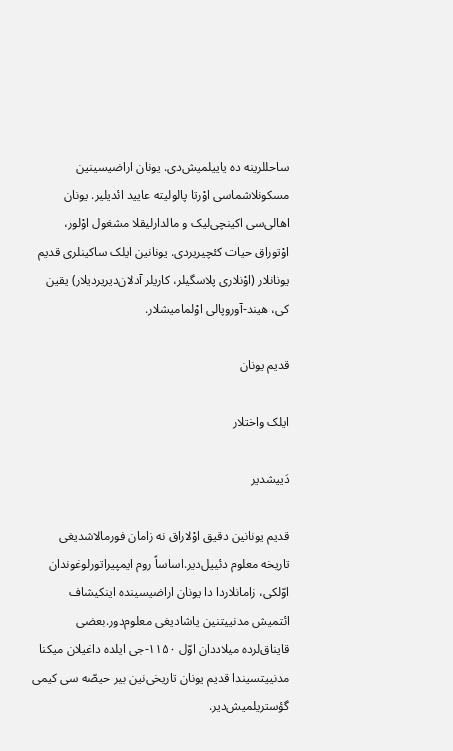ساحللرینه ده یاییلمیش‌دی. یونان اراضیسینین مسکونلاشماسی اوْرتا پالولیته عایید ائدیلیر. یونان اهالی‌سی ‌اکینچی‌لیک و مالدارلیقلا مشغول اوْلور، اوْتوراق حیات کئچیریردی. یونانین ایلک ساکینلری قدیم یونانلار (اوْنلاری پلاسگیلر، کاریلر آدلان‌دیریردیلار) یقین کی، هیند-آوروپالی اوْلمامیشلار.

قدیم یونان

ایلک واختلار

دَییشدیر

قدیم یونانین دقیق اوْلا‌راق نه زامان فورمالاشدیغی تاریخه معلوم دئییل‌دیر.اساساً روم ایمپیراتورلوغوندان اوّلکی، زامانلاردا دا یونان اراضیسینده اینکیشاف ائتمیش مدنییتنین یاشادیغی معلوم‌دور.بعضی قایناق‌لرده میلاددان اوّل ۱۱۵۰-جی ایلده داغیلان میکنا مدنییتسیندا قدیم یونان تاریخی‌نین بیر حیصّه ‌سی کیمی گؤستریلمیش‌دیر.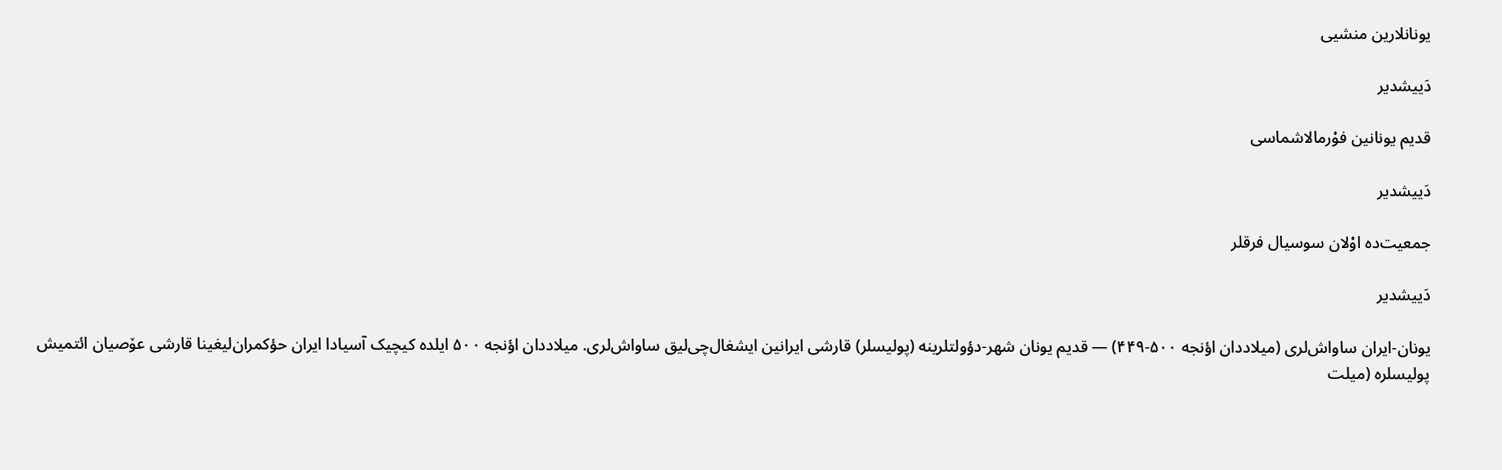یونانلارین منشیی

دَییشدیر

قدیم یونانین فوْرمالاشما‌سی

دَییشدیر

جمعیت‌ده اوْلان سوسیال فرقلر

دَییشدیر

یونان-ایران ساواش‌لری (میلاددان اؤنجه ۵۰۰-۴۴۹) — قدیم یونان شهر-دؤولتلرینه (پولیسلر) قارشی ایرانین ایشغال‌چی‌لیق ساواش‌لری. میلاددان اؤنجه ۵۰۰ ایلده کیچیک آسیا‌دا ایران حؤکمران‌لیغینا قارشی عۆصیان ائتمیش پولیسلره (میلت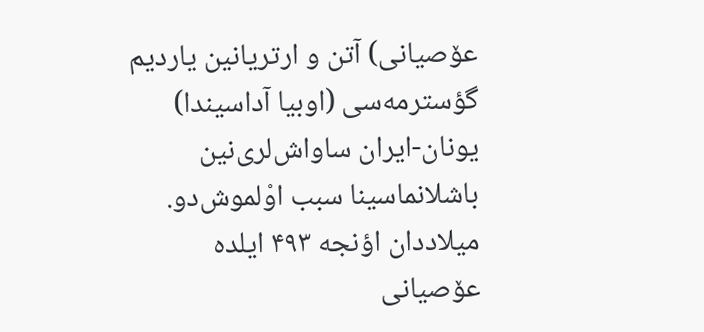عۆصیانی) آتن و ارتریانین یاردیم گؤسترمه‌سی (اوبیا آداسیندا) یونان-ایران ساواش‌لری‌نین باشلانما‌سینا سبب اوْلموش‌دو. میلاددان اؤنجه ۴۹۳ ایلده عۆصیانی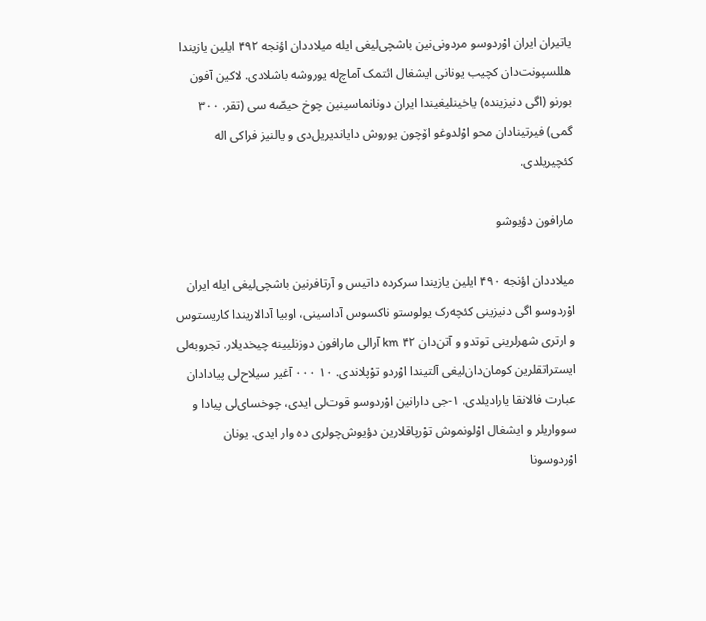یاتیران ایران اوْردوسو مردونی‌نین باشچی‌لیغی ایله میلاددان اؤنجه ۴۹۲ ایلین یازیندا هللسپونت‌دان کچیب یونانی ایشغال ائتمک آماچ‌له یوروشه باشلا‌دی. لاکین آفون بورنو (اگی دنیزینده) یاخینلیغیندا ایران دونانما‌سینین چوخ حیصّه ‌سی (تقر. ۳۰۰ گمی) فیرتینا‌دان محو اوْلدوغو اۆچون یوروش دایاندیریل‌دی و یالنیز فراکی اله کئچیریلدی.

مارافون دؤیوشو

میلاددان اؤنجه ۴۹۰ ایلین یازیندا سرکرده داتیس و آرتافرنین باشچی‌لیغی ایله ایران اوْردوسو اگی دنیزینی کئچه‌رک یولوستو ناکسوس آدا‌سینی، اوبیا آدالاریندا کاریستوس و ارتری شهرلرینی توتدو و آتن‌دان ۴۲ km آرا‌لی مارافون دوزنلیینه چیخدیلار. تجروبه‌لی ایستراتقلرین کومان‌دان‌لیغی آلتیندا اوْردو توْپلاندی. ۱۰ ۰۰۰ آغیر سیلاح‌لی پیا‌دا‌دان عبارت فالانقا یارادیلدی. ۱-جی دارانین اوْردوسو قوت‌لی ایدی، چوخسای‌لی پیا‌دا و سوواریلر و ایشغال اوْلونموش توْرپاقلارین دؤیوش‌چولری ده وار ایدی. یونان اوْردوسونا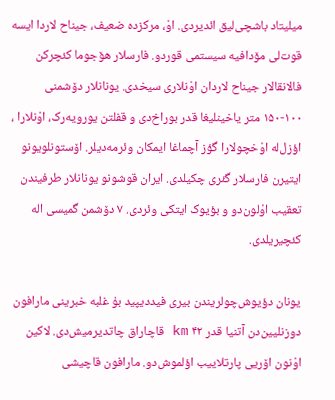میلیتاد باشچی‌لیق ائدیردی. اوْ، مرکزده ضعیف، جیناح لاردا ایسه قوت‌لی مۆدافیه سیستمی قوردو. فارسلار هۆجوما کئچرکن فالانقالار جیناح لاردان اوْنلاری سیخدی. یونانلار دۆشمنی ۱۰۰-۱۵۰ متر یاخینلیغا قدر بوراخ‌دی و قفلتن یورویه‌رک، اوْنلارا ، اؤزل‌له اوْخچولارا گؤز آچماغا ایمکان وئرمه‌دیلر. اۆستونلویونو ایتیرن فارسلار گئری چکیلدی. ایران قوشونو یونانلار طرفیندن تعقیب اوْلون‌دو و بؤیوک ایتکی وئردی. ۷ دۆشمن گمیسی اله کئچیریلدی.

یونان دؤیوش‌چولریندن بیری فیددیپید بۇ غلبه خبرینی مارافون دوزنلیین‌دن آتنیا قدر ۴۲ km قاچا‌راق چاتدیرمیش‌دی. لاکین اوْنون اۆریی پارتلاییب اؤلموش‌دو. مارافون قاچیشی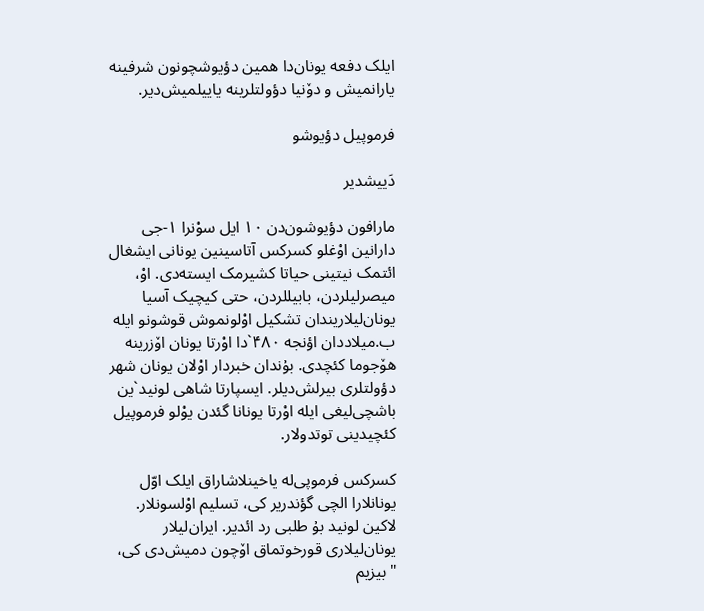ایلک دفعه یونان‌دا همین دؤیوشچونون شرفینه یارانمیش و دۆنیا دؤولتلرینه یاییلمیش‌دیر.

فرموپیل دؤیوشو

دَییشدیر

مارافون دؤیوشون‌دن ۱۰ ایل سوْنرا ۱-جی دارانین اوْغلو کسرکس آتا‌سینین یونانی ایشغال ائتمک نیتینی حیاتا کشیرمک ایسته‌دی. اوْ، میصرلیلردن، بابیللردن، حتی کیچیک آسیا یونان‌لیلاریندان تشکیل اوْلونموش قوشونو ایله ب.میلاددان اؤنجه ۴۸۰`دا اوْرتا یونان اۆزرینه هۆجوما کئچدی. بۇندان خبردار اوْلان یونان شهر دؤولتلری بیرلش‌دیلر. ایسپارتا شاهی لونید`ین باشچی‌لیغی ایله اوْرتا یونانا گئدن یوْلو فرموپیل کئچیدینی توتدولار.

کسرکس فرموپی‌له یاخینلاشا‌راق ایلک اوّل یونانلارا الچی گؤندریر کی، تسلیم اوْلسونلار. لاکین لونید بۇ طلبی رد ائدیر. ایران‌لیلار یونان‌لیلاری قورخوتماق اۆچون دمیش‌دی کی، "بیزیم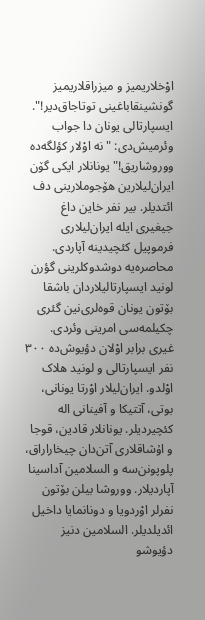اوْخلاریمیز و میزراقلاریمیز گونشینقاباغینی توتا‌جاق‌دیر!". ایسپارتا‌لی یونان دا جواب وئرمیش‌دی: "نه اوْلار کؤلگه‌ده ووروشاریق!" یونانلار ایکی گۆن ایران‌لیلارین هۆجوملارینی دف ائتدیلر. بیر نفر خاین داغ جیغیری ایله ایران‌لیلاری فرموپیل کئچیدینه آپاردی. محاصره‌یه دوشدوکلرینی گؤرن لونید ایسپارتا‌لیلاردان باشقا بۆتون یونان قوه‌لری‌نین گئری چکیلمه‌سی امرینی وئردی. غیری برابر اوْلان دؤیوش‌ده ۳۰۰ نفر ایسپارتا‌لی و لونید هلاک اوْلدو. ایران‌لیلار اوْرتا یونانی، بوتی، آتتیکا و آفینانی اله کئچیردیلر. یونانلار قادین، قوجا و اۇشاقلاری آتن‌دان چیخارا‌راق، پلوپونن‌سه و السلامین آدا‌سینا آپاردیلار. ووروشا بیلن بۆتون نفرلر اوْردویا و دونانمایا داخیل ائدیلدیلر. السلامین دنیز دؤیوشو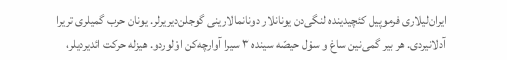ایران‌لیلاری فرموپیل کئچیدینده لنگی‌دن یونانلار دونانمالارینی گوجلن‌دیریرلر. یونان حرب گمیلری تریرا آدلانیردی. هر بیر گمی‌نین ساغ و سوْل حیصّه ‌سینده ۳ سیرا آوارچه‌کن اوْلوردو. هیز‌له حرکت ائدیردیلر،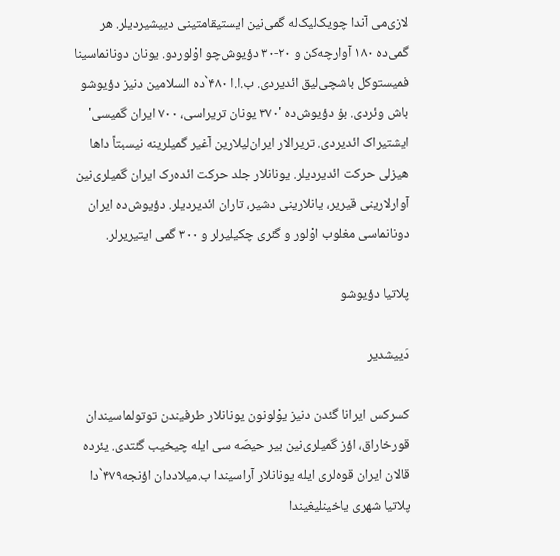لازی‌می آندا چویک‌لیک‌له گمی‌نین ایستیقامتینی دییشیردیلر. هر گمی‌ده ۱۸۰ آوارچه‌کن و ۲۰-۳۰ دؤیوش‌چو اوْلوردو. یونان دونانما‌سینا فمیستوکل باشچی‌لیق ائدیردی. ب.ا.ا ۴۸۰`ده السلامین دنیز دؤیوشو باش وئردی. بۇ دؤیوش‌ده '۳۷۰ یونان تریرا‌سی، ۷۰۰ ایران گمیسی' ایشتیراک ائدیردی. تریرالار ایران‌لیلارین آغیر گمیلرینه نیسبتاً داها هیز‌لی حرکت ائدیردیلر. یونانلار جلد حرکت ائده‌رک ایران گمیلری‌نین آوارلارینی قیریر، یانلارینی دشیر، تاران ائدیردیلر. دؤیوش‌ده ایران دونانما‌سی مغلوب اوْلور و گئری چکیلیرلر و ۳۰۰ گمی ایتیریرلر.

پلاتیا دؤیوشو

دَییشدیر

کسرکس ایرانا گئدن دنیز یوْلونون یونانلار طرفیندن توتولما‌سیندان قورخا‌راق، اؤز گمیلری‌نین بیر حیصّه ‌سی ایله چیخیب گئتدی. یئرده قالان ایران قوه‌لری ایله یونانلار آراسیندا ب.میلاددان اؤنجه۴۷۹`دا پلاتیا شهری یاخینلیغیندا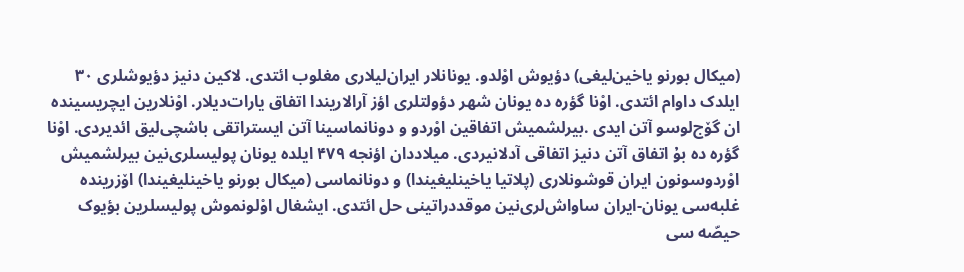(میکال بورنو یاخین‌لیغی) دؤیوش اوْلدو. یونانلار ایران‌لیلاری مغلوب ائتدی. لاکین دنیز دؤیوشلری ۳۰ ایلدک داوام ائتدی. اوْنا گؤره ده یونان شهر دؤولتلری اؤز آرالاریندا اتفاق یارات‌دیلار. اوْنلارین ایچریسینده ‌ ان گۆج‌لوسو آتن ایدی .بیرلشمیش اتفاقین اوْردو و دونانما‌سینا آتن ایستراتقی باشچی‌لیق ائدیردی. اوْنا گؤره ده بۇ اتفاق آتن دنیز اتفاقی آدلانیردی. میلاددان اؤنجه ۴۷۹ ایلده یونان پولیسلری‌نین بیرلشمیش اوْردوسونون ایران قوشونلاری (پلاتیا یاخینلیغیندا) و دونانما‌سی (میکال بورنو یاخینلیغیندا) اۆزرینده غلبه‌سی یونان-ایران ساواش‌لری‌نین موقددراتینی حل ائتدی. ایشغال اوْلونموش پولیسلرین بؤیوک حیصّه ‌سی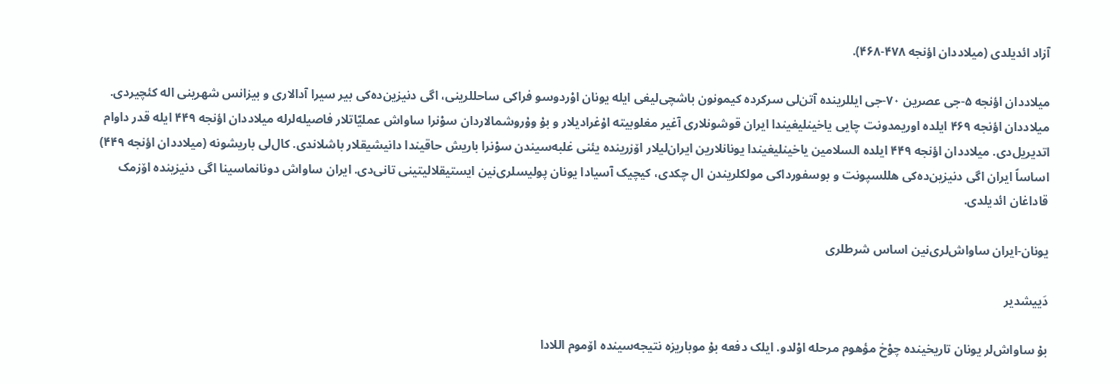آزاد ائدیلدی (میلاددان اؤنجه ۴۷۸-۴۶۸).

میلاددان اؤنجه ۵-جی عصرین ۷۰-جی ایللرینده آتن‌لی سرکرده کیمونون باشچی‌لیغی ایله یونان اوْردوسو فراکی ساحللرینی، اگی دنیزین‌ده‌کی بیر سیرا آدالاری و بیزانس شهرینی اله کئچیردی. میلاددان اؤنجه ۴۶۹ ایلده اوریمدونت چایی یاخینلیغیندا ایران قوشونلاری آغیر مغلوبیته اۇغرادیلار و بۇ وۇروشمالاردان سوْنرا ساواش عملیّاتلار فاصیله‌لرله میلاددان اؤنجه ۴۴۹ ایله قدر داوام اتدیریل‌دی. میلاددان اؤنجه ۴۴۹ ایلده السلامین یاخینلیغیندا یونانلارین ایران‌لیلار اۆزرینده یئنی غلبه‌سیندن سوْنرا باریش حاقیندا دانیشیقلار باشلاندی. کال‌لی باریشونه (میلاددان اؤنجه ۴۴۹) اساساً ایران اگی دنیزین‌ده‌کی هللسپونت و بوسفورداکی مولکلریندن ال چکدی، کیچیک آسیا‌دا یونان پولیسلری‌نین ایستیقلالیتینی تانی‌دی. ایران ساواش دونانما‌سینا اگی دنیزینده اۆزمک قاداغان ائدیلدی.

یونان-ایران ساواش‌لری‌نین اساس شرطلری

دَییشدیر

بۇ ساواش‌لر یونان تاریخینده چوْخ مؤهوم مرحله اوْلدو. ایلک دفعه بۇ موباریزه نتیجه‌سینده اۆموم اللا‌دا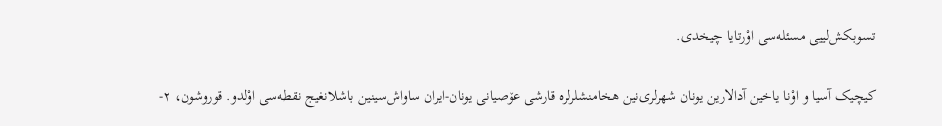تسوبکش‌لییی مسئله‌سی اوْرتایا چیخدی.

کیچیک آسیا و اوْنا یاخین آدالارین یونان شهرلری‌نین هخامنشلرلره قارشی عۆصیانی یونان-ایران ساواش‌سینین باشلانغیج نقطه‌سی اوْلدو. قوروشون، ۲-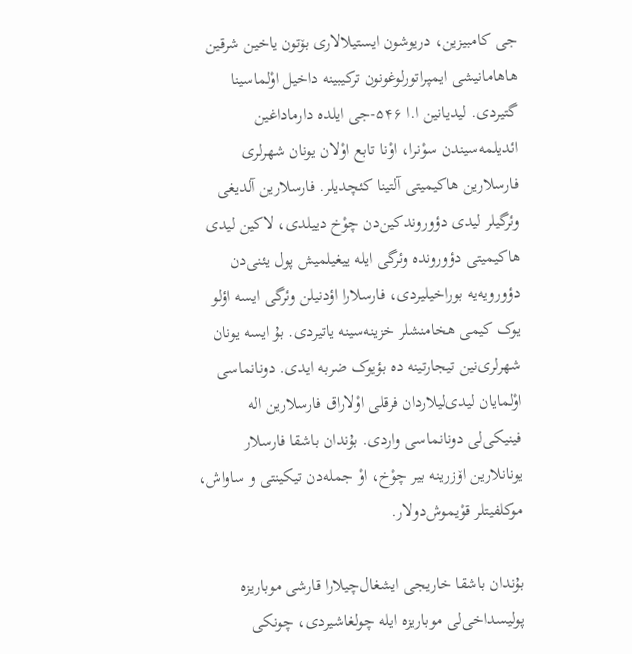جی کامبیزین، دریوشون ایستیلالاری بۆتون یاخین شرقین هاهامانیشی ایمپراتورلوغونون ترکیبینه داخیل اوْلما‌سینا گتیردی. لیدیانین ا.ا ۵۴۶-جی ایلده دارماداغین ائدیلمه‌سیندن سوْنرا، اوْنا تابع اوْلان یونان شهرلری فارسلارین هاکیمیتی آلتینا کئچدیلر. فارسلارین آلدیغی وئرگیلر لیدی دؤوروندکین‌دن چوْخ دییلدی، لاکین لیدی هاکیمیتی دؤورونده وئرگی ایله ییغیلمیش پول یئنی‌دن دؤورویه‌یه بوراخیلیردی، فارسلارا اؤدنیلن وئرگی ایسه اؤلو یوک کیمی هخامنشلر خزینه‌سینه یاتیردی. بۇ ایسه یونان شهرلری‌نین تیجارتینه ده بؤیوک ضربه ایدی. دونانما‌سی اوْلمایان لیدی‌لیلاردان فرقلی اوْلا‌راق فارسلارین اله فینیکی‌لی دونانما‌سی واردی. بۇندان باشقا فارسلار یونانلارین اۆزرینه بیر چوْخ، اوْ جمله‌دن تیکینتی و ساواش، موکلفیتلر قوْیموش‌دولار.

بۇندان باشقا خاریجی ایشغال‌چیلارا قارشی موباریزه پولیسداخی‌لی موباریزه ایله چولغاشیردی، چونکی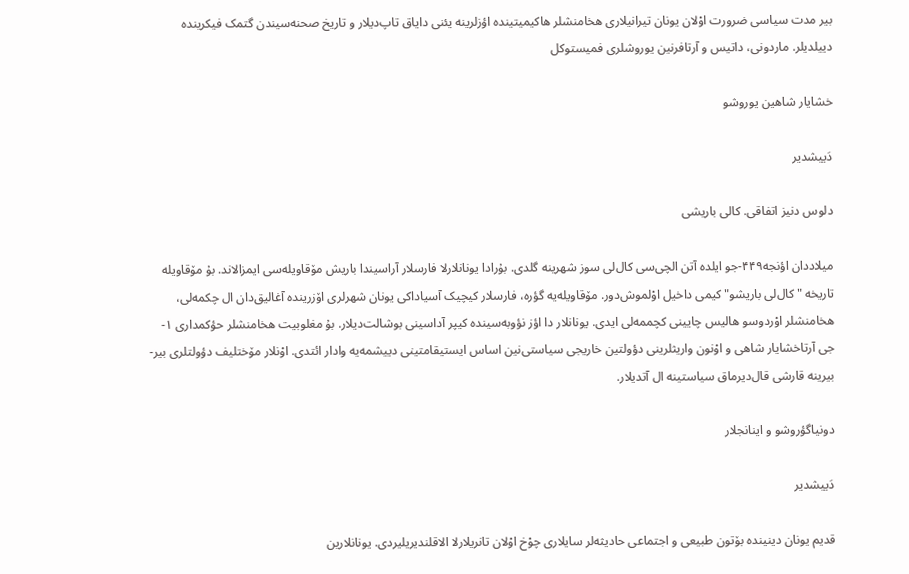بیر مدت سیا‌سی ضرورت اوْلان یونان تیرانیلاری هخامنشلر هاکیمیتینده اؤزلرینه یئنی دایاق تاپ‌دیلار و تاریخ صحنه‌سیندن گتمک فیکرینده دییلدیلر. ماردونی، داتیس و آرتافرنین یوروشلری فمیستوکل

خشایار شاهین یوروشو

دَییشدیر

دلوس دنیز اتفاقی. کالی باریشی

میلاددان اؤنجه۴۴۹-جو ایلده آتن الچی‌سی کال‌لی سوز شهرینه گلدی. بۇرادا یونانلارلا فارسلار آراسیندا باریش مۆقاویله‌سی ایمزالاند. بۇ مۆقاویله تاریخه "کال‌لی باریشو" کیمی داخیل اوْلموش‌دور. مۆقاویله‌یه گؤره، فارسلار کیچیک آسیا‌داکی یونان شهرلری اۆزرینده آغا‌لیق‌دان ال چکمه‌لی، هخامنشلر اوْردوسو هالیس چایینی کچممه‌لی ایدی. یونانلار دا اؤز نؤوبه‌سینده کیپر آدا‌سینی بوشالت‌دیلار. بۇ مغلوبیت هخامنشلر حؤکمداری ۱-جی آرتاخشایار شاهی و اوْنون واریثلرینی دؤولتین خاریجی سیاستی‌نین اساس ایستیقامتینی دییشمه‌یه وادار ائتدی. اوْنلار مۆختلیف دؤولتلری بیر-بیرینه قارشی قال‌دیرماق سیاستینه ال آتدیلار.

دونیاگؤروشو و اینانجلار

دَییشدیر

قدیم یونان دینینده بۆتون طبیعی و اجتماعی حادیثه‌لر سایلاری چوْخ اوْلان تانریلارلا الاقلندیریلیردی. یونانلارین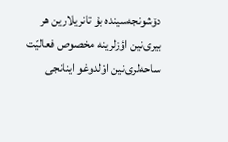دۆشونجه‌سینده بۇ تانریلارین هر بیری‌نین اؤزلرینه مخصوص فعالیّت ساحه‌لری‌نین اوْلدوغو اینانجی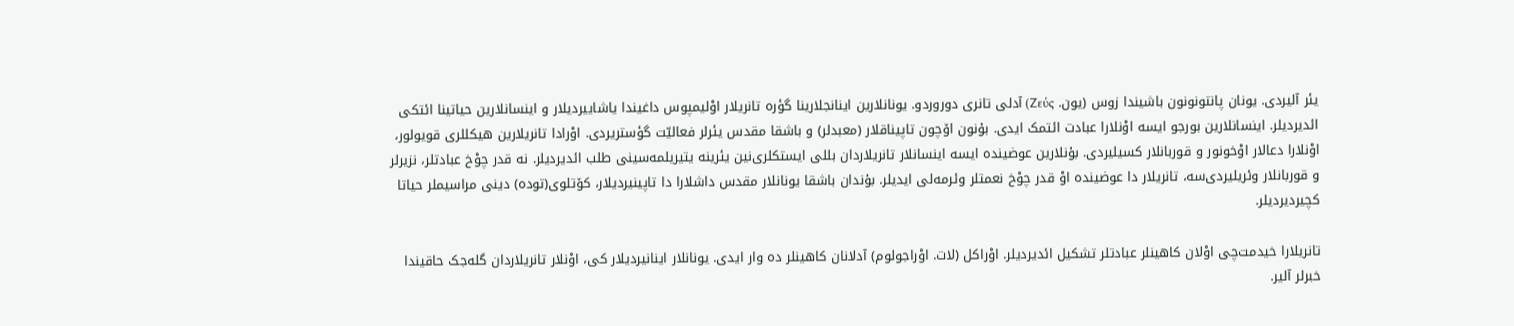یئر آلیردی. یونان پانتونونون باشیندا زوس (یون. Ζεύς) آدلی تانری دوروردو. یونانلارین اینانجلارینا گؤره تانریلار اوْلیمپوس داغیندا یاشاییردیلار و اینسانلارین حیاتینا ائتکی ائدیردیلر. اینسانلارین بورجو ایسه اوْنلارا عبادت ائتمک ایدی. بۇنون اۆچون تاپیناقلار (معبدلر) و باشقا مقدس یئرلر فعالیّت گؤستریردی. اوْرا‌دا تانریلارین هیکللری قویولور، اوْنلارا دعالار اوْخونور و قوربانلار کسیلیردی. بۇنلارین عوضینده ایسه اینسانلار تانریلاردان بللی ایستکلری‌نین یئرینه یتیریلمه‌سینی طلب ائدیردیلر. نه قدر چوْخ عبادتلر، نزیرلر و قوربانلار وئریلیردی‌سه، تانریلار دا عوضینده اوْ قدر چوْخ نعمتلر وئرمه‌لی ایدیلر. بۇندان باشقا یونانلار مقدس داشلارا دا تاپینیردیلار، کۆتلوی(توده) دینی مراسیملر حیاتا کچیردیردیلر.

تانریلارا خیدمت‌چی اوْلان کاهینلر عبادتلر تشکیل ائدیردیلر. اوْراکل (لات. اوْراجولوم) آدلانان کاهینلر ده وار ایدی. یونانلار اینانیردیلار کی، اوْنلار تانریلاردان گله‌جک حاقیندا خبرلر آلیر.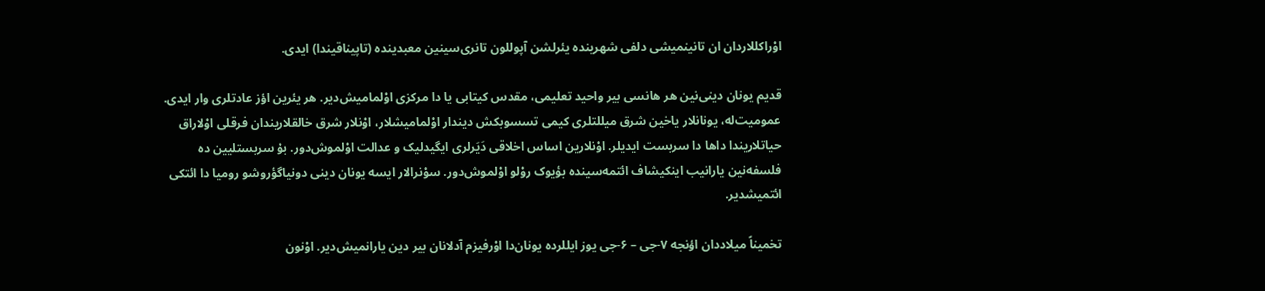اوْراکللاردان ان تانینمیشی دلفی شهرینده یئرلشن آپوللون تانری‌سینین معبدینده (تاپیناقیندا) ایدی.

قدیم یونان دینی‌نین هر هانسی بیر واحید تعلیمی، مقدس کیتابی یا دا مرکزی اوْلمامیش‌دیر. هر یئرین اؤز عادتلری وار ایدی. عمومیت‌له، یونانلار یاخین شرق میللتلری کیمی تسسوبکش دیندار اوْلمامیشلار، اوْنلار شرق خالقلاریندان فرقلی اوْلا‌راق حیاتلاریندا داها دا سربست ایدیلر. اوْنلارین اساس اخلاقی دَیَرلری ایگیدلیک و عدالت اوْلموش‌دور. بۇ سربستلیین ده فلسفه‌نین یارانیب اینکیشاف ائتمه‌سینده بؤیوک روْلو اوْلموش‌دور. سوْنرالار ایسه یونان دینی دونیاگؤروشو رومیا دا ائتکی ائتمیشدیر.

تخمیناً میلاددان اؤنجه ۷-جی – ۶-جی یوز ایللرده یونان‌دا اوْرفیزم آدلانان بیر دین یارانمیش‌دیر. اوْنون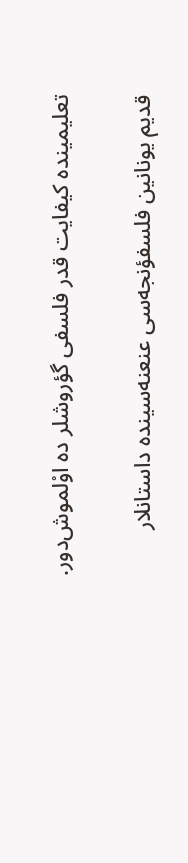تعلیمینده کیفایت قدر فلسفی گؤروشلر ده اوْلموش‌دور.

قدیم یونانین فلسفؤنجه‌سی عنعنه‌سینده داستانلار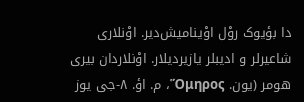دا بؤیوک روْل اوْینامیش‌دیر. اوْنلاری شاعیرلر و ادیبلر یازیردیلار. اوْنلاردان بیری هومر (یون. Ὅμηρος، م. اؤ. ۸-جی یوز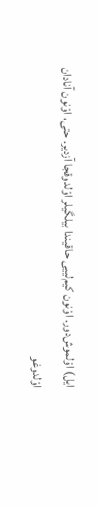ایل) اوْلموش‌دور. اوْنون کیم‌لییی حاقیندا بیلگیلر اوْلدوقجا آزدیر. حتی، اوْنون آنا‌دان اوْلدوغو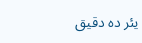یئر ده دقیق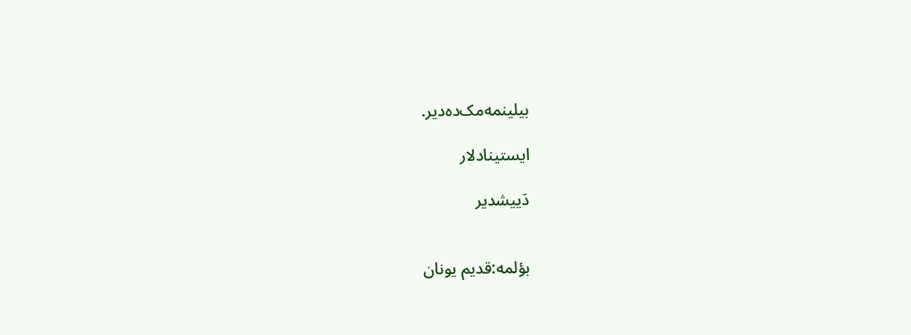بیلینمه‌مک‌ده‌دیر.

ایستینادلار

دَییشدیر


بؤلمه‌:قدیم یونان